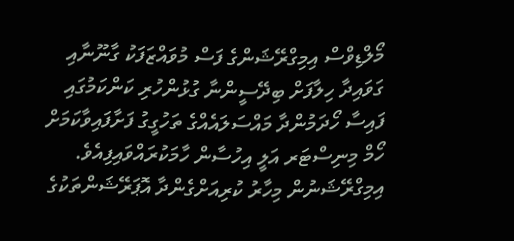މޯލްޑިވްސް އިމިގްރޭޝަންގެ ފަސް މުވައްޒަފަކު ގާނޫނާއި ގަވައިދާ ހިލާފަށް ބިދޭސީންނާ ގުޅުންހުރި ކަންކަމުގައި ފައިސާ ހޯދަމުންދާ މައްސަލައެއްގެ ތަހުގީގު ފަށާފައިވާކަމަށް ހޯމް މިނިސްޓަރ އަލީ އިހުސާން ހާމަކުރައްވައިފިއެވެ.
އިމިގްރޭޝަނުން މިހާރު ކުރިއަށްގެންދާ އޮޕަރޭޝަންތަކުގެ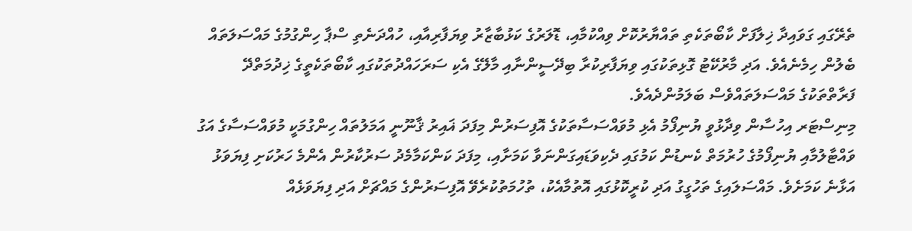ތެރޭގައި ގަވައިދާ ޚިލާފަށް ކާބޯތަކެތި ތައްޔާރުކޮށް ވިއްކުމާއި، ޑޮލަރުގެ ކަޅުބާޒާރު ވިޔަފާރިއާއި، ހުއްދަނެތި ސްޕާ ހިންގުމުގެ މައްސަލަތައް ބެލުން ހިމެނެއެވެ. އަދި މާރުކޭޓު ގޮޅިތަކުގައި ވިޔަފާރިކުރާ ބިދޭސީންނާއި މާލޭގެ އެކި ސަރަހައްދުތަކުގައި ކާބޯތަކެތީގެ ޚިދުމަތްދޭ ފަރާތްތަކުގެ މައްސަލަތައްވެސް ބަލަމުންދެއެވެ.
މިނިސްޓަރ އިހުސާން ވިދާޅުވީ ޔުނިފޯމު އެޅި މުވައްސަސާތަކުގެ އޮފިސަރުން މިފަދަ ޣައިރު ޤާނޫނީ އަމަލުތައް ހިންގުމަކީ މުވައްސަސާގެ އަގު ވައްޓާލުމާއި ޔުނިފޯމުގެ ހުރުމަތް ކެނޑުން ކަމުގައި ދެކިވަޑައިގަންނަވާ ކަމަށާއި، މިފަދަ ކަންކަމާމެދު ސަރުކާރުން އެންމެ ހަރުކަށި ފިޔަވަޅު އަޅާނެ ކަމަށެވެ. މައްސަލައިގެ ތަހުގީގު އަދި ކުރީކޮޅުގައި އޮތުމާއެކު، ތުހުމަތުކުރެވޭ އޮފިސަރުންގެ މައްޗަށް އަދި ފިޔަވަޅެއް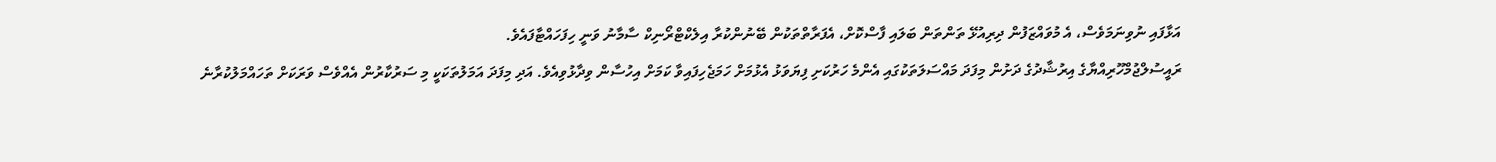އަޅާފައި ނުވިނަމަވެސް، އެ މުވައްޒަފުން ދިރިއުޅޭ ތަންތަން ބަލައި ފާސްކޮށް، އެފަރާތްތަކުން ބޭނުންކުރާ އިލެކްޓްރޯނިކް ސާމާނު ވަނީ ހިފަހައްޓާފައެވެ.
ރައީސުލްޖުމްހޫރިއްޔާގެ އިރުޝާދުގެ ދަށުން މިފަދަ މައްސަލަތަކުގައި އެންމެ ހަރުކަށި ފިޔަވަޅު އެޅުމަށް ހަމަޖެހިފައިވާ ކަމަށް އިހުސާން ވިދާޅުވިއެވެ. އަދި މިފަދަ އަމަލުތަކަކީ މި ސަރުކާރުން އެއްވެސް ވަރަކަށް ތަހައްމަލުކުރާނެ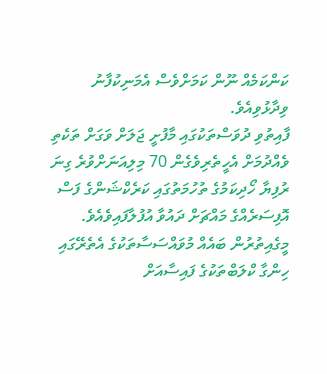ކަންކަމެއް ނޫން ކަމަށްވެސް އެމަނިކުފާނު ވިދާޅުވިއެވެ.
ފާއިތުވި ދުވަސްތަކުގައި މާފުށީ ޖަލަށް ވަގަށް ތަކެތި ވެއްދުމަށް އެހީތެރިވެގެން 70 މިލިއަނަށްވުރެ ގިނަ ރުފިޔާ ހޯދިކަމުގެ ތުހުމަތުގައި ކަރެކްޝަންގެ ފަސް އޮފިސަރެއްގެ މައްޗަށް ދައުވާ އުފުލާފައިވެއެވެ. މީގެއިތުރުން ބައެއް މުވައްސަސާތަކުގެ އެތެރޭގައި ހިންގާ ކްލަބްތަކުގެ ފައިސާއަށް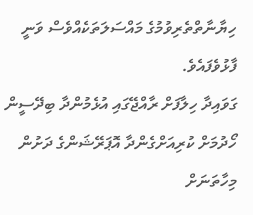ހިޔާނާތްތެރިވުމުގެ މައްސަލަތަކެއްވެސް ވަނީ ފާޅުވެފައެވެ.
ގަވައިދާ ހިލާފަށް ރާއްޖޭގައި އުޅެމުންދާ ބިދޭސީން ހޯދުމަށް ކުރިއަށްގެންދާ އޮޕަރޭޝަންގެ ދަށުން މިހާތަނަށް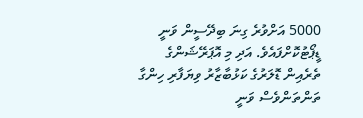5000 އަށްވުރެ ގިނަ ބިދޭސީން ވަނީ ޑީޕޯޓުކޮށްފައެވެ. އަދި މި އޮޕަރޭޝަންގެ ތެރެއިން ޑޮލަރުގެ ކަޅުބާޒާރު ވިޔަފާރި ހިންގާ ތަންތަންވެސް ވަނީ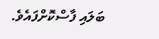ބަލައި ފާސްކޮށްފައެވެ.